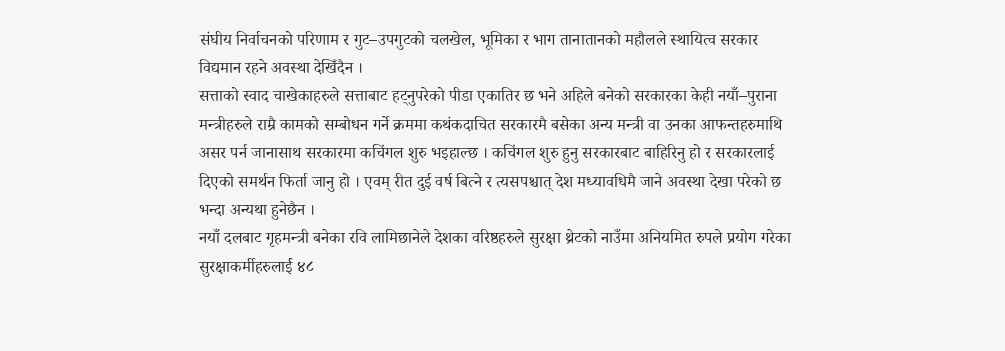संघीय निर्वाचनको परिणाम र गुट–उपगुटको चलखेल, भूमिका र भाग तानातानको महौलले स्थायित्व सरकार विद्यमान रहने अवस्था देखिँदैन ।
सत्ताको स्वाद चाखेकाहरुले सत्ताबाट हट्नुपरेको पीडा एकातिर छ भने अहिले बनेको सरकारका केही नयाँ–पुराना मन्त्रीहरुले राम्रै कामको सम्बोधन गर्ने क्रममा कथंकदाचित सरकारमै बसेका अन्य मन्त्री वा उनका आफन्तहरुमाथि असर पर्न जानासाथ सरकारमा कचिंगल शुरु भइहाल्छ । कचिंगल शुरु हुनु सरकारबाट बाहिरिनु हो र सरकारलाई दिएको समर्थन फिर्ता जानु हो । एवम् रीत दुई वर्ष बित्ने र त्यसपश्चात् देश मध्यावधिमै जाने अवस्था देखा परेको छ भन्दा अन्यथा हुनेछैन ।
नयाँ दलबाट गृहमन्त्री बनेका रवि लामिछानेले देशका वरिष्ठहरुले सुरक्षा थ्रेटको नाउँमा अनियमित रुपले प्रयोग गरेका सुरक्षाकर्मीहरुलार्ई ४८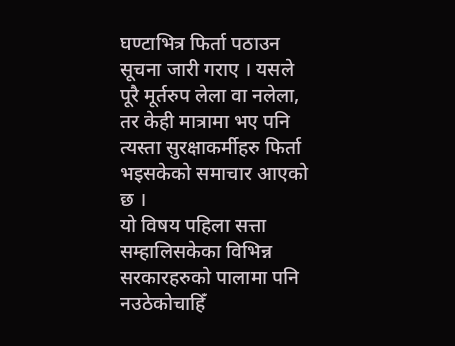घण्टाभित्र फिर्ता पठाउन सूचना जारी गराए । यसले पूरै मूर्तरुप लेला वा नलेला, तर केही मात्रामा भए पनि त्यस्ता सुरक्षाकर्मीहरु फिर्ता भइसकेको समाचार आएको छ ।
यो विषय पहिला सत्ता सम्हालिसकेका विभिन्न सरकारहरुको पालामा पनि नउठेकोचाहिँ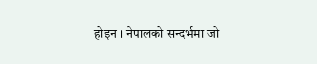होइन । नेपालको सन्दर्भमा जो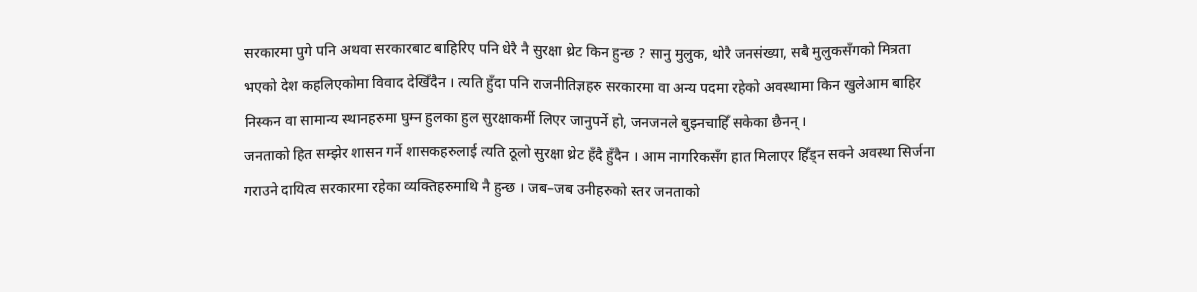सरकारमा पुगे पनि अथवा सरकारबाट बाहिरिए पनि धेरै नै सुरक्षा थ्रेट किन हुन्छ ? सानु मुलुक, थोरै जनसंख्या, सबै मुलुकसँगको मित्रता भएको देश कहलिएकोमा विवाद देखिँदैन । त्यति हुँदा पनि राजनीतिज्ञहरु सरकारमा वा अन्य पदमा रहेको अवस्थामा किन खुलेआम बाहिर निस्कन वा सामान्य स्थानहरुमा घुम्न हुलका हुल सुरक्षाकर्मी लिएर जानुपर्ने हो, जनजनले बुझ्नचाहिँ सकेका छैनन् ।
जनताको हित सम्झेर शासन गर्ने शासकहरुलाई त्यति ठूलो सुरक्षा थ्रेट हँदै हुँदैन । आम नागरिकसँग हात मिलाएर हिँड्न सक्ने अवस्था सिर्जना गराउने दायित्व सरकारमा रहेका व्यक्तिहरुमाथि नै हुन्छ । जब–जब उनीहरुको स्तर जनताको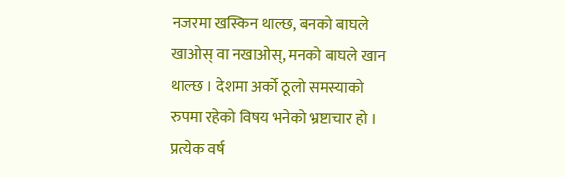नजरमा खस्किन थाल्छ, बनको बाघले खाओस् वा नखाओस्, मनको बाघले खान थाल्छ । देशमा अर्को ठूलो समस्याको रुपमा रहेको विषय भनेको भ्रष्टाचार हो ।
प्रत्येक वर्ष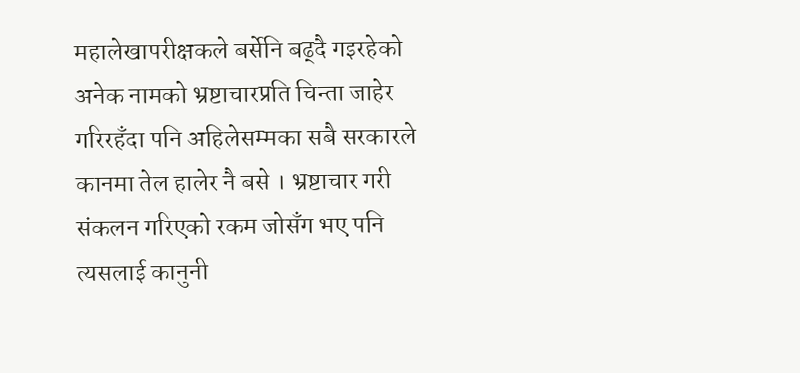महालेखापरीक्षकले बर्सेनि बढ्दै गइरहेको अनेक नामको भ्रष्टाचारप्रति चिन्ता जाहेर गरिरहँदा पनि अहिलेसम्मका सबै सरकारले कानमा तेल हालेर नै बसे । भ्रष्टाचार गरी संकलन गरिएको रकम जोसँग भए पनि त्यसलाई कानुनी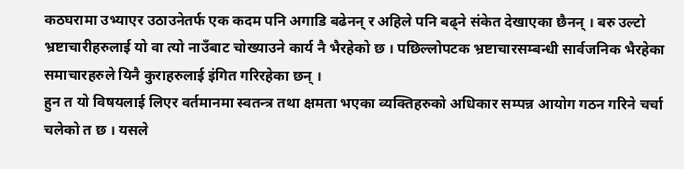कठघरामा उभ्याएर उठाउनेतर्फ एक कदम पनि अगाडि बढेनन् र अहिले पनि बढ्ने संकेत देखाएका छैनन् । बरु उल्टो भ्रष्टाचारीहरुलाई यो वा त्यो नाउँबाट चोख्याउने कार्य नै भैरहेको छ । पछिल्लोपटक भ्रष्टाचारसम्बन्धी सार्वजनिक भैरहेका समाचारहरुले यिनै कुराहरुलाई इंगित गरिरहेका छन् ।
हुन त यो विषयलाई लिएर वर्तमानमा स्वतन्त्र तथा क्षमता भएका व्यक्तिहरुको अधिकार सम्पन्न आयोग गठन गरिने चर्चा चलेको त छ । यसले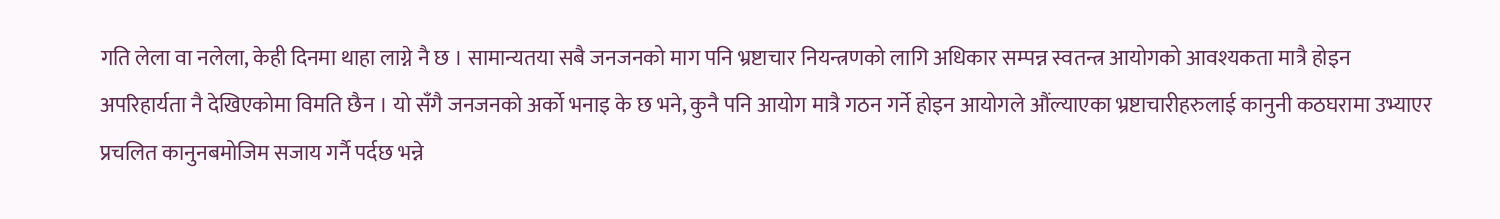गति लेला वा नलेला, केही दिनमा थाहा लाग्ने नै छ । सामान्यतया सबै जनजनको माग पनि भ्रष्टाचार नियन्त्रणको लागि अधिकार सम्पन्न स्वतन्त्र आयोगको आवश्यकता मात्रै होइन अपरिहार्यता नै देखिएकोमा विमति छैन । यो सँगै जनजनको अर्को भनाइ के छ भने, कुनै पनि आयोग मात्रै गठन गर्ने होइन आयोगले औंल्याएका भ्रष्टाचारीहरुलाई कानुनी कठघरामा उभ्याएर प्रचलित कानुनबमोजिम सजाय गर्नै पर्दछ भन्ने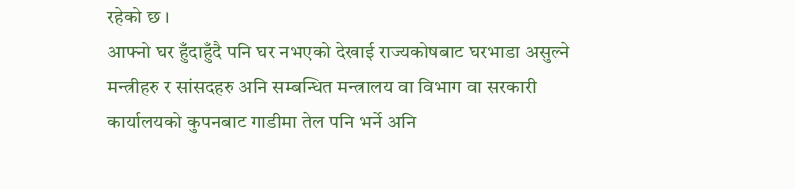रहेको छ ।
आफ्नो घर हुँदाहुँदै पनि घर नभएको देखाई राज्यकोषबाट घरभाडा असुल्ने मन्त्रीहरु र सांसदहरु अनि सम्बन्धित मन्त्रालय वा विभाग वा सरकारी कार्यालयको कुपनबाट गाडीमा तेल पनि भर्ने अनि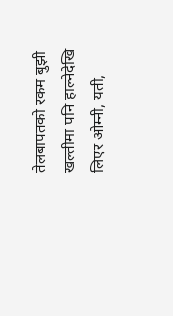तेलबापतको रकम बुझी खल्तीमा पनि हाल्नेदेखि लिएर ओम्नी, यती,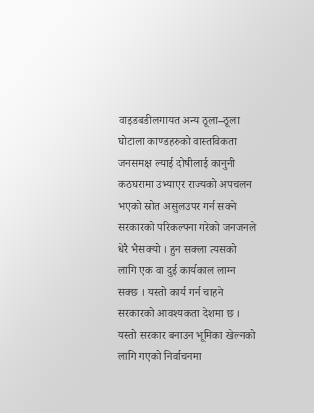वाइडबडीलगायत अन्य ठूला–ठूला घोटाला काण्डहरुको वास्तविकता जनसमक्ष ल्याई दोषीलाई कानुनी कठघरामा उभ्याएर राज्यको अपचलन भएको स्रोत असुलउपर गर्न सक्ने सरकारको परिकल्पना गरेको जनजनले धेरै भैसक्यो । हुन सक्ला त्यसको लागि एक वा दुई कार्यकाल लाग्न सक्छ । यस्तो कार्य गर्न चाहने सरकारको आवश्यकता देशमा छ । यस्तो सरकार बनाउन भूमिका खेल्नको लागि गएको निर्वाचनमा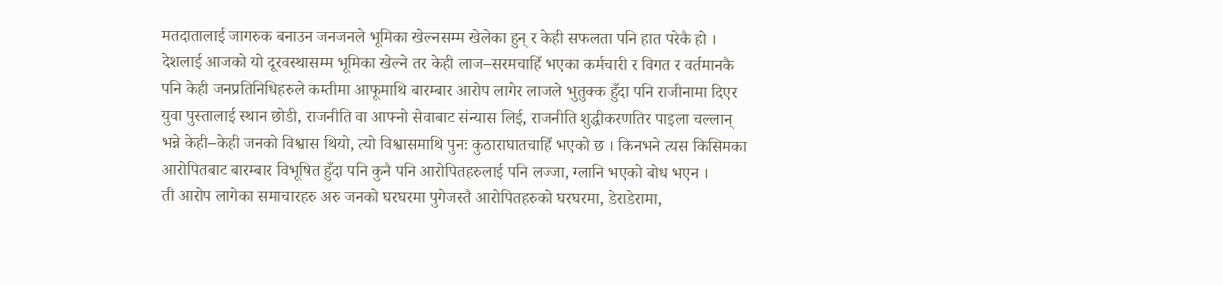मतदातालाई जागरुक बनाउन जनजनले भूमिका खेल्नसम्म खेलेका हुन् र केही सफलता पनि हात परेकै हो ।
देशलाई आजको यो दूरवस्थासम्म भूमिका खेल्ने तर केही लाज–सरमचाहिँ भएका कर्मचारी र विगत र वर्तमानकै पनि केही जनप्रतिनिधिहरुले कम्तीमा आफूमाथि बारम्बार आरोप लागेर लाजले भुतुक्क हुँदा पनि राजीनामा दिएर युवा पुस्तालाई स्थान छोडी, राजनीति वा आफ्नो सेवाबाट संन्यास लिई, राजनीति शुद्धीकरणतिर पाइला चल्लान् भन्ने केही–केही जनको विश्वास थियो, त्यो विश्वासमाथि पुनः कुठाराघातचाहिँ भएको छ । किनभने त्यस किसिमका आरोपितबाट बारम्बार विभूषित हुँदा पनि कुनै पनि आरोपितहरुलाई पनि लज्जा, ग्लानि भएको बोध भएन ।
ती आरोप लागेका समाचारहरु अरु जनको घरघरमा पुगेजस्तै आरोपितहरुको घरघरमा, डेराडेरामा,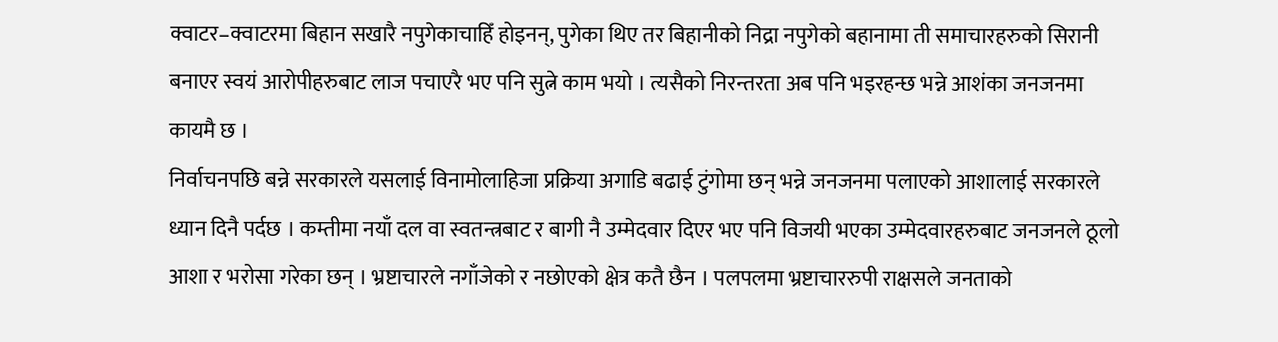क्वाटर–क्वाटरमा बिहान सखारै नपुगेकाचाहिँ होइनन्, पुगेका थिए तर बिहानीको निद्रा नपुगेको बहानामा ती समाचारहरुको सिरानी बनाएर स्वयं आरोपीहरुबाट लाज पचाएरै भए पनि सुत्ने काम भयो । त्यसैको निरन्तरता अब पनि भइरहन्छ भन्ने आशंका जनजनमा कायमै छ ।
निर्वाचनपछि बन्ने सरकारले यसलाई विनामोलाहिजा प्रक्रिया अगाडि बढाई टुंगोमा छन् भन्ने जनजनमा पलाएको आशालाई सरकारले ध्यान दिनै पर्दछ । कम्तीमा नयाँ दल वा स्वतन्त्रबाट र बागी नै उम्मेदवार दिएर भए पनि विजयी भएका उम्मेदवारहरुबाट जनजनले ठूलो आशा र भरोसा गरेका छन् । भ्रष्टाचारले नगाँजेको र नछोएको क्षेत्र कतै छैन । पलपलमा भ्रष्टाचाररुपी राक्षसले जनताको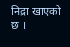निद्रा खाएको छ ।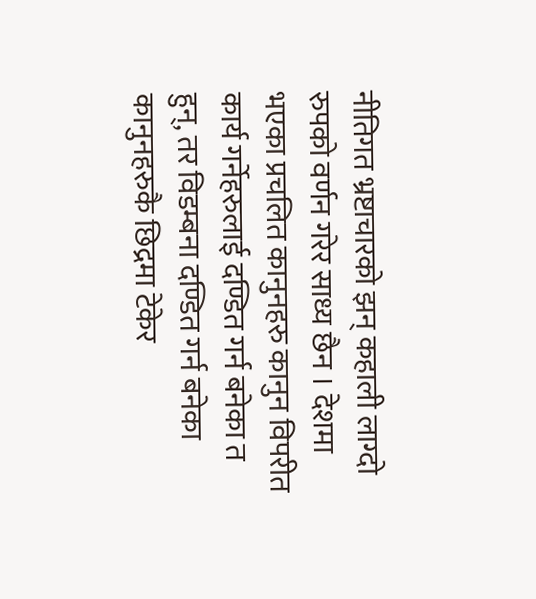नीतिगत भ्रष्टाचारको झन् कहाली लाग्दो रुपको वर्णन गरेर साध्य छैन । देशमा भएका प्रचलित कानुनहरु कानुन विपरीत कार्य गर्नेहरुलाई दण्डित गर्न बनेका त हुन्, तर विडम्बना दण्डित गर्न बनेका कानुनहरुकै छिद्रमा टेकेर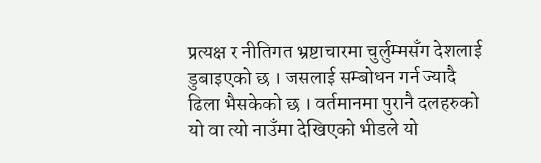प्रत्यक्ष र नीतिगत भ्रष्टाचारमा चुर्लुम्मसँग देशलाई डुबाइएको छ । जसलाई सम्बोधन गर्न ज्यादै ढिला भैसकेको छ । वर्तमानमा पुरानै दलहरुको यो वा त्यो नाउँमा देखिएको भीडले यो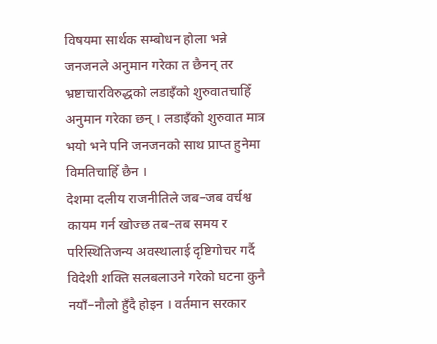विषयमा सार्थक सम्बोधन होला भन्ने जनजनले अनुमान गरेका त छैनन् तर भ्रष्टाचारविरुद्धको लडाइँको शुरुवातचाहिँ अनुमान गरेका छन् । लडाइँको शुरुवात मात्र भयो भने पनि जनजनको साथ प्राप्त हुनेमा विमतिचाहिँ छैन ।
देशमा दलीय राजनीतिले जब–जब वर्चश्व कायम गर्न खोज्छ तब–तब समय र परिस्थितिजन्य अवस्थालाई दृष्टिगोचर गर्दै विदेशी शक्ति सलबलाउने गरेको घटना कुनै नयाँ–नौलो हुँदै होइन । वर्तमान सरकार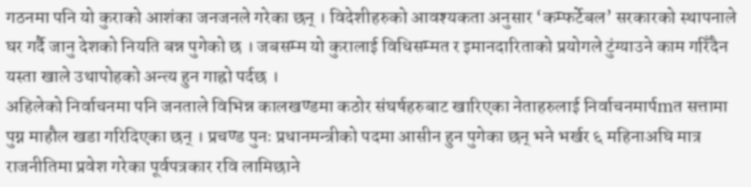गठनमा पनि यो कुराको आशंका जनजनले गरेका छन् । विदेशीहरुको आवश्यकता अनुसार ‘कम्फर्टेबल’ सरकारको स्थापनाले घर गर्दै जानु देशको नियति बन्न पुगेको छ । जबसम्म यो कुरालाई विधिसम्मत र इमानदारिताको प्रयोगले टुंग्याउने काम गरिँदैन यस्ता खाले उथापोहको अन्त्य हुन गाह्रो पर्दछ ।
अहिलेको निर्वाचनमा पनि जनताले विभिन्न कालखण्डमा कठोर संघर्षहरुबाट खारिएका नेताहरुलाई निर्वाचनमार्पmत सत्तामा पुग्न माहौल खडा गरिदिएका छन् । प्रचण्ड पुनः प्रधानमन्त्रीको पदमा आसीन हुन पुगेका छन् भने भर्खर ६ महिनाअघि मात्र राजनीतिमा प्रवेश गरेका पूर्वपत्रकार रवि लामिछाने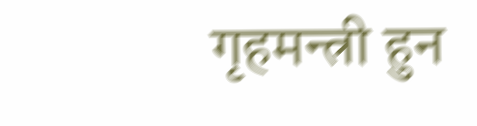गृहमन्त्री हुन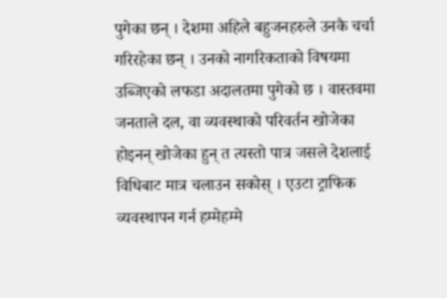पुगेका छन् । देशमा अहिले बहुजनहरुले उनकै चर्चा गरिरहेका छन् । उनको नागरिकताको विषयमा उब्जिएको लफडा अदालतमा पुगेको छ । वास्तवमा जनताले दल, वा व्यवस्थाको परिवर्तन खोजेका होइनन् खोजेका हुन् त त्यस्तो पात्र जसले देशलाई विधिबाट मात्र चलाउन सकोस् । एउटा ट्राफिक व्यवस्थापन गर्न हम्मेहम्मे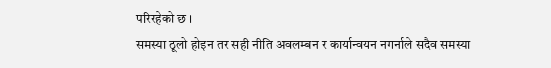परिरहेको छ ।
समस्या ठूलो होइन तर सही नीति अवलम्बन र कार्यान्वयन नगर्नाले सदैव समस्या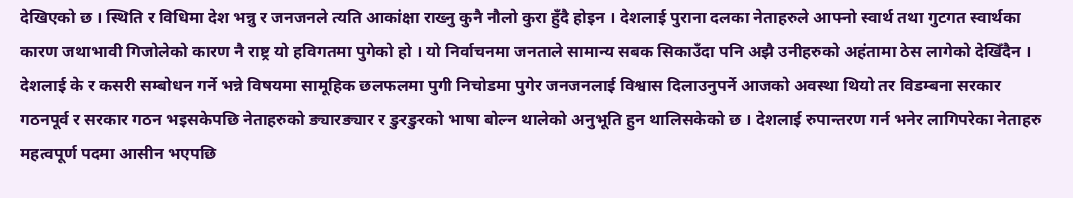देखिएको छ । स्थिति र विधिमा देश भन्नु र जनजनले त्यति आकांक्षा राख्नु कुनै नौलो कुरा हुँदै होइन । देशलाई पुराना दलका नेताहरुले आफ्नो स्वार्थ तथा गुटगत स्वार्थका कारण जथाभावी गिजोलेको कारण नै राष्ट्र यो हविगतमा पुगेको हो । यो निर्वाचनमा जनताले सामान्य सबक सिकाउँदा पनि अझै उनीहरुको अहंतामा ठेस लागेको देखिँदैन ।
देशलाई के र कसरी सम्बोधन गर्ने भन्ने विषयमा सामूहिक छलफलमा पुगी निचोडमा पुगेर जनजनलाई विश्वास दिलाउनुपर्ने आजको अवस्था थियो तर विडम्बना सरकार गठनपूर्व र सरकार गठन भइसकेपछि नेताहरुको ङ्यारङ्यार र ङुरङुरको भाषा बोल्न थालेको अनुभूति हुन थालिसकेको छ । देशलाई रुपान्तरण गर्न भनेर लागिपरेका नेताहरु महत्वपूर्ण पदमा आसीन भएपछि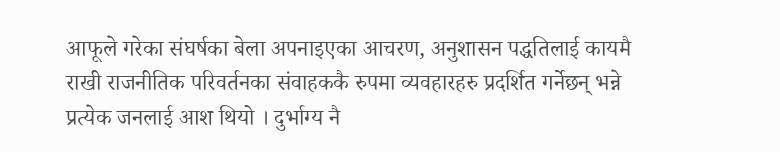आफूले गरेका संघर्षका बेला अपनाइएका आचरण, अनुशासन पद्धतिलाई कायमै राखी राजनीतिक परिवर्तनका संवाहककै रुपमा व्यवहारहरु प्रदर्शित गर्नेछन् भन्ने प्रत्येक जनलाई आश थियो । दुर्भाग्य नै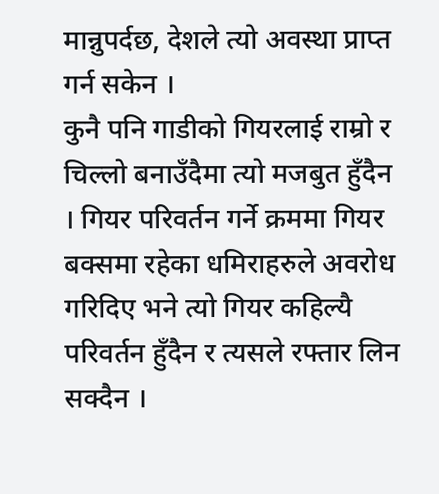मान्नुपर्दछ, देशले त्यो अवस्था प्राप्त गर्न सकेन ।
कुनै पनि गाडीको गियरलाई राम्रो र चिल्लो बनाउँदैमा त्यो मजबुत हुँदैन । गियर परिवर्तन गर्ने क्रममा गियर बक्समा रहेका धमिराहरुले अवरोध गरिदिए भने त्यो गियर कहिल्यै परिवर्तन हुँदैन र त्यसले रफ्तार लिन सक्दैन ।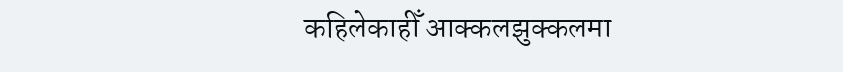कहिलेकाहीँ आक्कलझुक्कलमा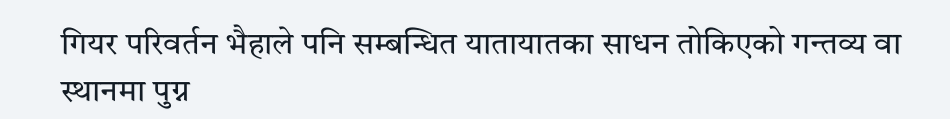गियर परिवर्तन भैहाले पनि सम्बन्धित यातायातका साधन तोकिएको गन्तव्य वा स्थानमा पुग्न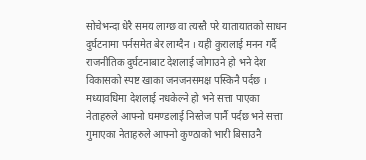सोचेभन्दा धेरै समय लाग्छ वा त्यस्तै परे यातायातको साधन दुर्घटनामा पर्नसमेत बेर लाग्दैन । यही कुरालाई मनन गर्दै राजनीतिक दुर्घटनाबाट देशलाई जोगाउने हो भने देश विकासको स्पष्ट खाका जनजनसमक्ष पस्किनै पर्दछ । मध्यावधिमा देशलाई नधकेल्ने हो भने सत्ता पाएका नेताहरुले आफ्नो घमण्डलाई निस्तेज पार्नै पर्दछ भने सत्ता गुमाएका नेताहरुले आफ्नो कुण्ठाको भारी बिसाउनै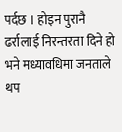पर्दछ । होइन पुरानै ढर्रालाई निरन्तरता दिने हो भने मध्यावधिमा जनताले थप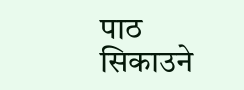पाठ सिकाउने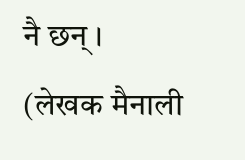नै छन् ।
(लेखक मैनाली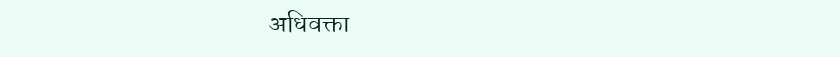अधिवक्ता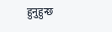हुनुहुन्छ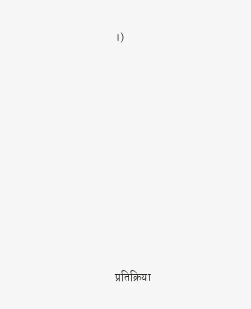।)











प्रतिक्रिया